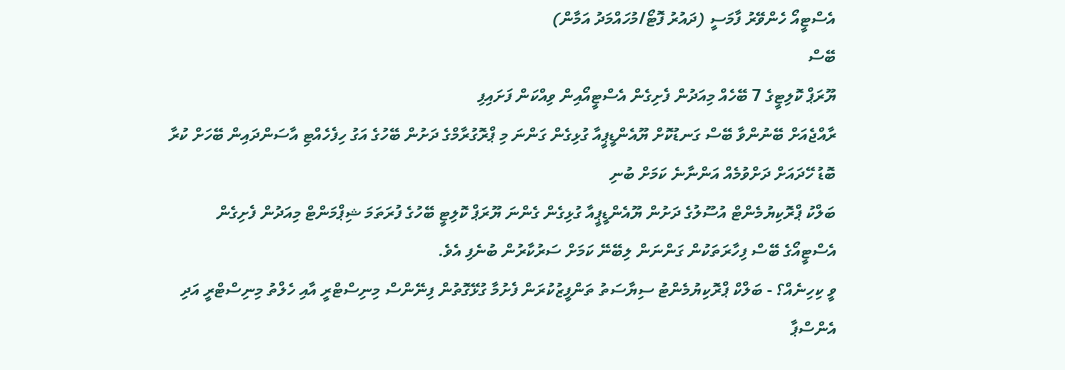އެސްޓީއޯ ހެންވޭރު ފާމަސީ (ދައުރު ފޮޓޯ/މުހައްމަދު އަމާން)
ބޭސް
ޔޫރަޕް ކޮލިޓީގެ 7 ބޭހެއް މިއަދުން ފެށިގެން އެސްޓީއޯއިން ވިއްކަން ފަށައިފި
ރާއްޖެއަށް ބޭނުންވާ ބޭސް ގަނޑުކޮށް ޔޫއެންޑީޕީއާ ގުޅިގެން ގަންނަ މި ޕްރޮގުރާމްގެ ދަށުން ބޭހުގެ އަގު ހިފެހެއްޓި އާސަންދައިން ބޭހަށް ކުރާ ބޮޑު ހޭދައަށް ދަށްވުމެއް އަންނާނެ ކަމަށް ބުނި
ބަލްކު ޕްރޮކިޔުމެންޓް އުސޫލުގެ ދަށުން ޔޫއެންޑީޕީއާ ގުޅިގެން ގެންނަ ޔޫރަޕް ކޮލިޓީ ބޭހުގެ ފުރަތަމަ ޝިޕްމަންޓް މިއަދުން ފެށިގެން އެސްޓީއޯގެ ބޭސް ފިހާރަތަކުން ގަންނަން ލިބޭނޭ ކަމަށް ސަރުކާރުން ބުނެފި އެވެ.
ވީ ކިހިނެއް؟ - ބަލްކް ޕްރޮކިޔުމެންޓު ސިޔާސަތު ތަންފީޒުކުރަން ފެށުމާ ގުޅޭގޮތުން ފިނޭންސް މިނިސްޓްރީ އާއި ހެލްތު މިނިސްޓްރީ އަދި އެންސްޕާ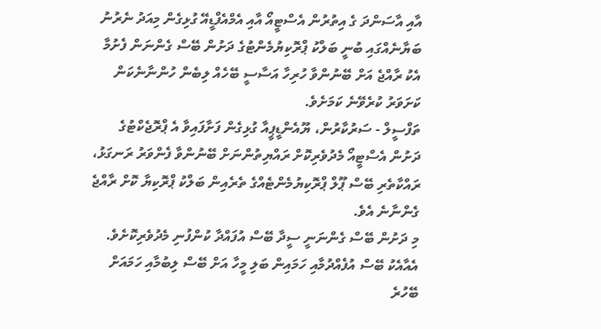އާއި އާސަންދަ ގެ އިތުރުން އެސްޓީއޯ އާއި އެމްއެފްޑީއޭ ގުޅިގެން މިއަދު ނެރުނު ބަޔާނެއްގައި ބުނީ ބަލްކު ޕްރޮކިޔުމެންޓުގެ ދަށުން ބޭސް ގެންނަން ފެށުމާ އެކު ރާއްޖެ އަށް ބޭނުންވާ ހުރިހާ އަސާސީ ބޭހެއް ލިބެން ހުންނާނެކަން ކަށަވަރު ކުރެވޭނެ ކަމަށެވެ.
ތަފްސީލް - ސަރުކާރުން، ޔޫއެންޑީޕީއާ ގުޅިގެން ފަށާފައިވާ އެ ޕްރޮޖެކްޓުގެ ދަށުން އެސްޓީއޯ މެދުވެރިކޮށް ރައްޔިތުންނަށް ބޭނުންވާ ފެންވަރު ރަނގަޅު، ރައްކާތެރި ބޭސް ޕޫލް ޕްރޮކިޔުމެންޓެއްގެ ތެރެއިން ބަލްކު ޕްރޮކިޔާ ކޮށް ރާއްޖެ ގެންނާނެ އެވެ.
މި ދަށުން ބޭސް ގެންނަނީ ސީދާ ބޭސް އުފައްދާ ކުންފުނި މެދުވެރިކޮށެވެ. އެއާއެކު ބޭސް އުފެއްދުމާއި ހަމައިން ބަލި މީހާ އަށް ބޭސް ލިބުމާއި ހަމައަށް ބޭހުރެ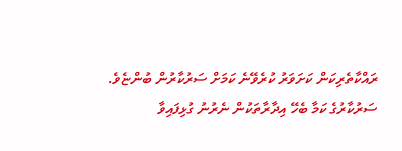ރައްކާތެރިކަން ކަށަވަރު ކުރެވޭނެ ކަމަށް ސަރުކާރުން ބުންޏެވެ.
ސަރުކާރުގެ ކަމާ ބެހޭ އިދާރާތަކުން ނެރުނު ގުޅިފައިވާ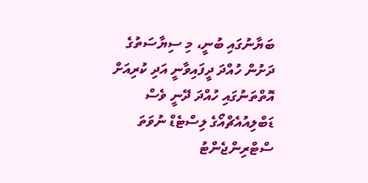ބަޔާނުގައި ބުނީ، މި ސިޔާސަތުގެ ދަށުން ހުއްދަ ދީފައިވާނީ އަދި ކުރިއަށް އޮތްތަނުގައި ހުއްދަ ދޭނީ ވެސް ޑަބްލިއުއެޗްއޯގެ ލިސްޓެޑް ނުވަތަ ސްޓްރިންޖެންޓު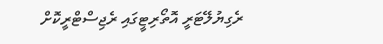ރެގިޔުލޭޓަރީ އޮތޯރިޓީގައި ރެޖިސްޓްރީކޮށް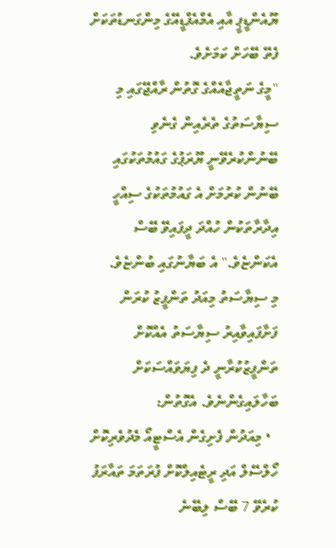ޔޫއެންޑީޕީ އާއި އެމްއެފްޑީއޭގެ މިންގަނޑުތަކަށް ފެތޭ ބޭހަށް ކަމަށެވެ.
"މީގެ ނަތީޖާއެއްގެ ގޮތުން ރާއްޖޭގައި މި ސިޔާސަތުގެ ތެރެއިން ގެނެވި ބޭނުންކުރެވޭނީ ޔޫރަޕުގެ ގައުމުތަކުގައި ބޭނުން ކުރުމަށް އެ ގައުމުތަކުގެ ސިއްހީ އިދާރާތަކުން ހުއްދަ ދީފައިވޭ ބޭސް އެކަންޏެވެ." އެ ބަޔާނުގައި ބުންޏެވެ.
މި ސިޔާސަތު މިއަދު ތަންފީޒު ކުރަން ފަށާފައިވާއިރު ސިޔާސަތު އެއްކޮށް ތަންފީޒުކުރާނީ ދެ ފިޔަވައްސަކަށް ބަހާލައިގެންނެވެ. އެގޮތުން:
  • މިއަދުން ފެށިގެން އެސްޓީއޯ މެދުވެރިކޮށް ހޯލްސޭލް އަދި ރީޓެއިލްކޮށް ފުރަތަމަ ތައާރަފު ކުރެވޭ 7 ބޭސް ލިބޭނެ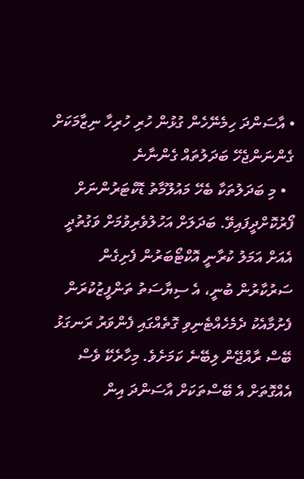• އާސަންދަ ހިމެނޭހެން ގުޅުން ހުރި ހުރިހާ ނިޒާމަކަށް ގެންނަންޖެހޭ ބަދަލުތައް ގެންނާނެ
  • މި ބަދަލުތަކާ ބެހޭ މައުލޫމާތު ޑޮކްޓަރުންނަށް ފޯރުކޮށްދީފައިވޭ. ބަދަލަށް އަހުލުވެރިވުމަށް ވަގުތުދީ އެއަށް އަމަލު ކުރާނީ އޮކްޓޯބަރުން ފެށިގެން
ސަރުކާރުން ބުނީ، އެ ސިޔާސަތު ތަންފީޒުކުރަން ފެށުމާއެކު ދެމެހެއްޓެނިވި ގޮތެއްގައި ފެންވަރު ރަނގަޅު ބޭސް ރާއްޖޭން ލިބޭނެ ކަމަށެވެ. މިހާރެކޭ ވެސް އެއްގޮތަށް އެ ބޭސްތަކަށް އާސަންދަ އިން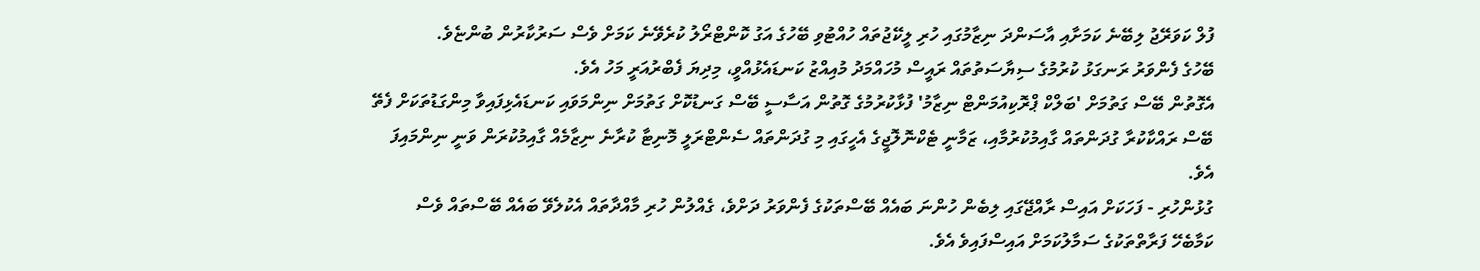ފުލް ކަވަރޭޖު ލިބޭނެ ކަމަށާއި އާސަންދަ ނިޒާމުގައި ހުރި ލީކޭޖުތައް ހުއްޓުވި ބޭހުގެ އަގު ކޮންޓްރޯލު ކުރެވޭނެ ކަމަށް ވެސް ސަރުކާރުން ބުންޏެވެ.
ބޭހުގެ ފެންވަރު ރަނގަޅު ކުރުމުގެ ސިޔާސަތުތައް ރައީސް މުހައްމަދު މުއިއްޒު ކަނޑައެޅުއްވީ، މިދިޔަ ފެބްރުއަރީ މަހު އެވެ.
އެގޮތުން ބޭސް ގަތުމަށް 'ބަލްކް ޕްރޮކިއުމަންޓް ނިޒާމު' ފުޅާކުރުމުގެ ގޮތުން އަސާސީ ބޭސް ގަނޑުކޮށް ގަތުމަށް ނިންމަވައި ކަނޑައެޅިފައިވާ މިންގަޑުތަކަށް ފެތޭ ބޭސް ރައްކާކުރާ ގުދަންތައް ގާއިމުކުރުމާއި، ޒަމާނީ ޓެކްނޮލޮޖީގެ އެހީގައި މި ގުދަންތައް ސެންޓްރަލީ މޮނިޓާ ކުރާނެ ނިޒާމެއް ގާއިމުކުރަން ވަނީ ނިންމައިފަ އެވެ.
ގުޅުންހުރި - ފަހަކަށް އައިސް ރާއްޖޭގައި ލިބެން ހުންނަ ބައެއް ބޭސްތަކުގެ ފެންވަރު ދަށްވެ، ގެއްލުން ހުރި މާއްދާތައް އެކުލެވޭ ބައެއް ބޭސްތައް ވެސް ކަމާބެހޭ ފަރާތްތަކުގެ ސަމާލުކަމަށް އައިސްފައިވެ އެވެ.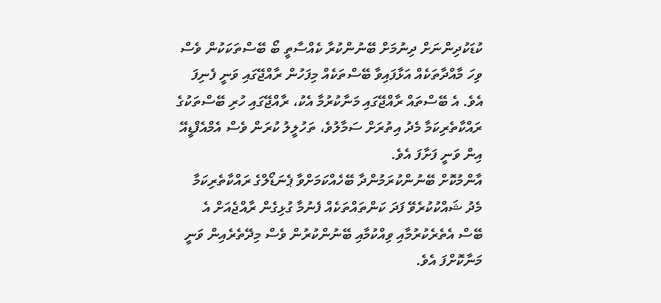ކުޑަކުދިންނަށް ދިނުމަށް ބޭނުންކުރާ ކެއްސާތީ ބޯ ބޭސްތަކަކުން ވެސް ވިހަ މާއްދާތަކެއް އަޅާފައިވާ ބޭސްތަކެއް މިފަހުން ރާއްޖޭގައި ވަނީ ފެނިފަ އެވެ. އެ ބޭސްތައް ރާއްޖޭގައި މަނާކުރުމާ އެކު، ރާއްޖޭގައި ހުރި ބޭސްތަކުގެ ރައްކާތެރިކަމާ މެދު އިތުރަށް ސަމާލުވެ، ތަހުލީލު ކުރަން ވެސް އެމްއެފްޑީއޭ އިން ވަނީ ފަށާފަ އެވެ.
އާންމުކޮށް ބޭނުންކުރަމުންދާ ބޭހެއްކަމަށްވާ ޕެނަޑޯލްގެ ރައްކާތެރިކަމާ މެދު ޝައްކުކުރެވޭ ފަދަ ކަންތައްތަކެއް ފެނުމާ ގުޅިގެން ރާއްޖެއަށް އެ ބޭސް އެތެރެކުރުމާއި ވިއްކުމާއި ބޭނުންކުރުން ވެސް މިދޭތެރެއިން ވަނީ މަނާކޮށްފަ އެވެ.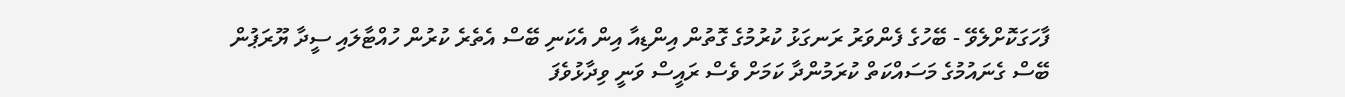ފާހަގަކޮށްލެވޭ - ބޭހުގެ ފެންވަރު ރަނގަޅު ކުރުމުގެ ގޮތުން އިންޑިއާ އިން އެކަނި ބޭސް އެތެރެ ކުރުން ހުއްޓާލައި ސީދާ ޔޫރަޕުން ބޭސް ގެނައުމުގެ މަސައްކަތް ކުރަމުންދާ ކަމަށް ވެސް ރައީސް ވަނީ ވިދާޅުވެފަ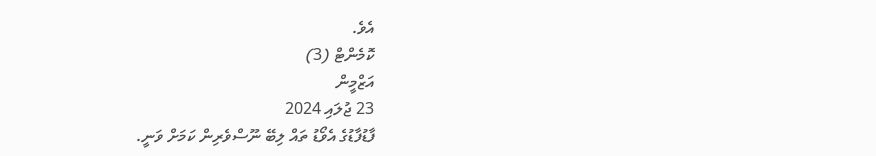އެވެ.
ކޮމެންޓް (3)
އަޒްމީން
23 ޖުލައި 2024
ފާޑުފާޑުގެ އެވޯޑު ތައް ލިބޭ ނޫސްވެރިން ކަމަށް ވަނީ.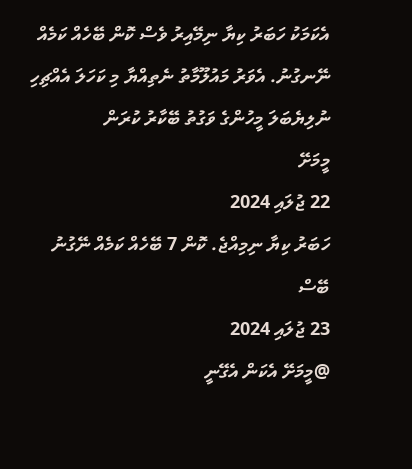އެކަމަކު ހަބަރު ކިޔާ ނިމޭއިރު ވެސް ކޮން ބޭހެއް ކަމެއް ނޭނގުނު. އެވަރު މައުލޫމާތު ނެތިއްޔާ މި ކަހަލަ އެއްޗިހި ނުލިޔެބަލަ މީހުންގެ ވަގުތު ބޭކާރު ކުރަން
މީމަށޭ
22 ޖުލައި 2024
ހަބަރު ކިޔާ ނިމިއްޖެ. ކޮން 7 ބޭހެއް ކަމެއް ނޭގުނު
ބޭސް
23 ޖުލައި 2024
@މީމަށޭ އެކަން އެގޭނީ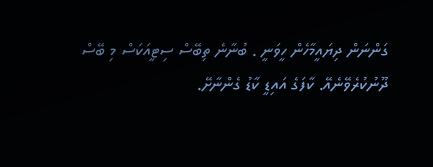ގަންނަން ދިޔައީމާހެން ހީވަނީ . ބުނާނެ ތިބޭސް ސިޓީއަކަސް މި ބޭސް ދޫނުކުރެވޭނެއޭ. ކާފަގެ އައިޑީ ކާޑު ގެންނާށޭ.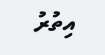އިތުރު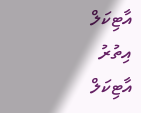އާޓިކަލް
އިތުރު އާޓިކަލް